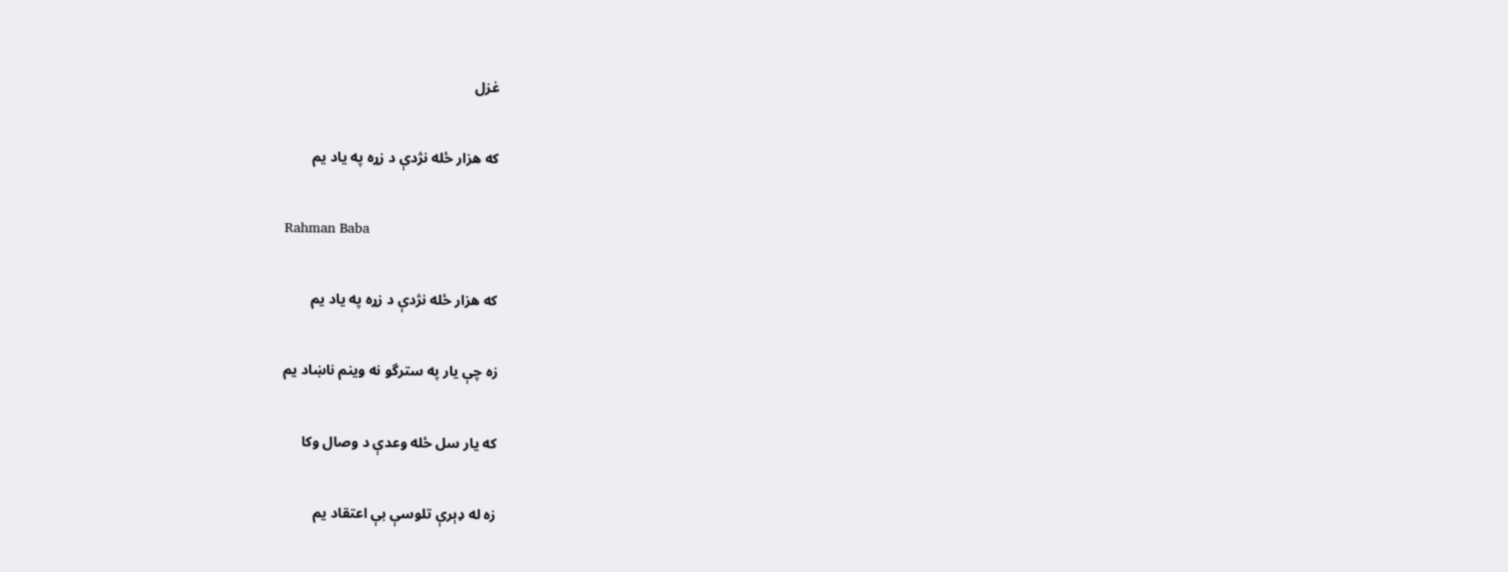غزل

که هزار ځله نژدې د زړه په ياد يم

Rahman Baba

که هزار ځله نژدې د زړه په ياد يم

زه چې يار په سترگو نه وينم ناښاد يم

که يار سل ځله وعدې د وصال وکا

زه له ډېرې تلوسې بې اعتقاد يم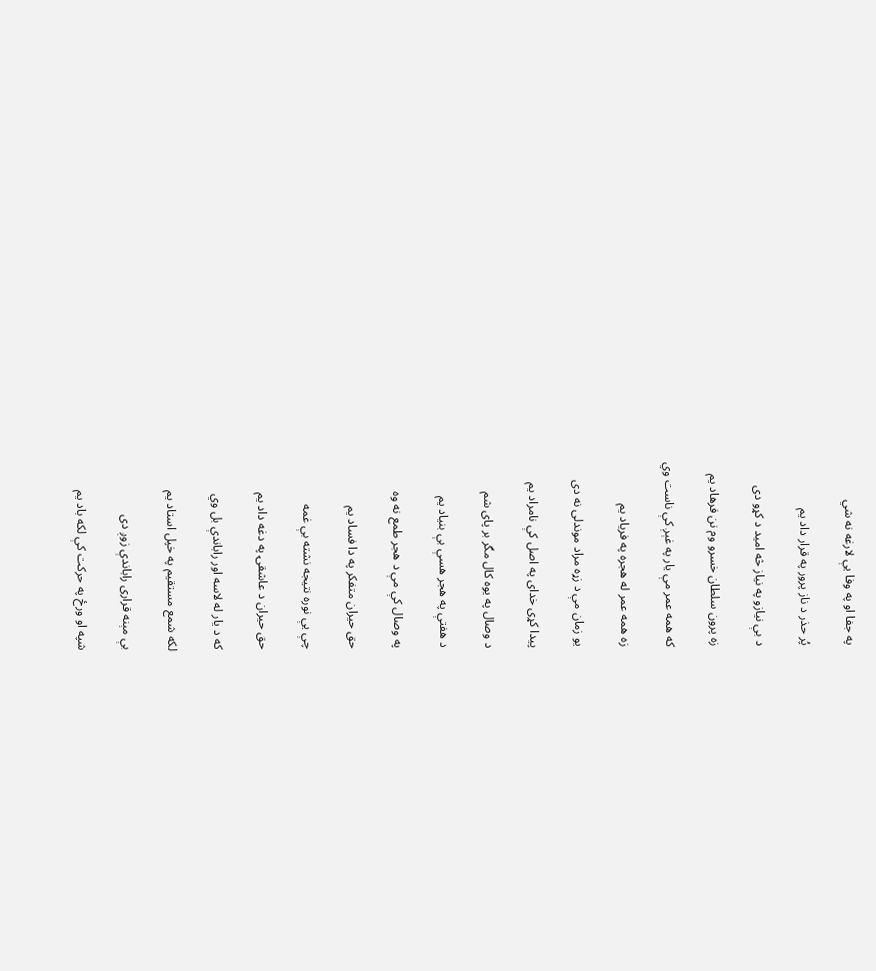په جفا او په وفا يې لارغه نه شي

پُر حذر د ناز پرور په قرار داد يم

د بې نيازو په نياز څه اميد د کړو دی

زه پرون سلطان خسرو وم نن فرهاد يم

که همه عمر مې يار په غېږ کې ناست وي

زه همه عمر له هجره په فرياد يم

يو زمان مې د زړه مراد موندلی نه دی

پيدا کړی خدای په اصل کې نامراد يم

د وصال په يوه کال مگر بر پای شم

د هفتې په هجر هسې بې بنياد يم

په وصال کې مې د هجر طمع نه وه

حق حيران متفکر په دا فساد يم

چې يې نوره نتيجه نشته بې غمه

حق حيران د عاشقۍ په دغه داد يم

که د يار له لاسه اور راباندې بل وي

لکه شمع مستقيم په خپل استاد يم

بې مېنه قراری راباندې زوږ دی

شپه او ورځ په حرکت کې لکه باد يم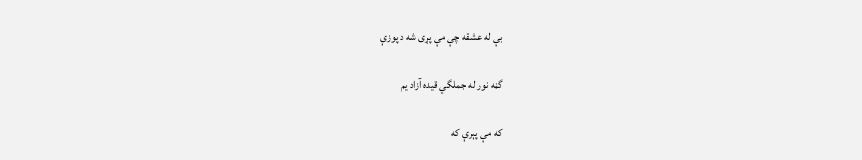بې له عشقه چې مې پړی شه د پوزې

گڼه نور له جملگي قيده آزاد يم

که مې پېرې که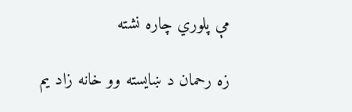مې پلوري چاره نشته

زه رحمان د ښايسته وو خانه زاد يم